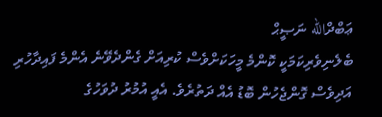ޢަބްދްالله ނަޞީޙް
ބެލެނިވެރިކަމަކީ ކޮންމެ މީހަކަށްވެސް ކުރިއަށް ގެންދެވޭނެ އެންމެ ފައިދާހުރި އަދިވެސް ގޮންޖެހުން ބޮޑު އެއް ދަތުރެވެ. އެއީ އުމުރު ދުވަހުގެ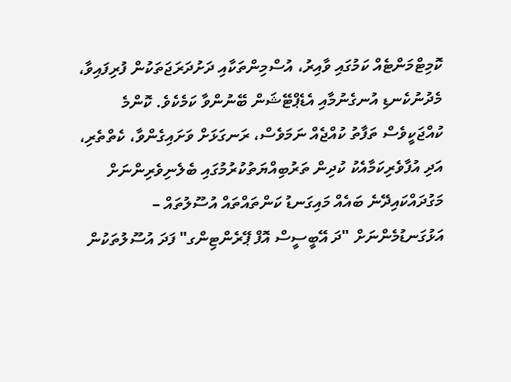ކޮމިޓްމަންޓެއް ކަމުގައި ވާއިރު، އުސްމިންތަކާއި ދަށުދަރަޖަތަކުން ފުރިފައިވާ، މެދުނުކެނޑި އުނގެނުމާއި އެޑެޕްޓޭޝަން ބޭނުންވާ ކަމެކެވެ. ކޮންމެ ކުއްޖަކީވެސް ތަފާތު ކުއްޖެއް ނަމަވެސް، ރަނގަޅަށް ވަށައިގެންވާ، ކެތްތެރި، އަދި އުފާވެރިކަމާއެކު ކުދިން ތަރުބިއްޔަތުކުރުމުގައި ބެލެނިވެރިންނަށް މަގުދައްކައިދޭނެ ބައެއް މައިގަނޑު ކަންތައްތައް އުސޫލުތައް – އަޅުގަނޑުމެންނަށް "ދަ އޭބީސީސް އޮފް ޕޭރެންޓިންގ" ފަދަ އުސޫލުތަކުން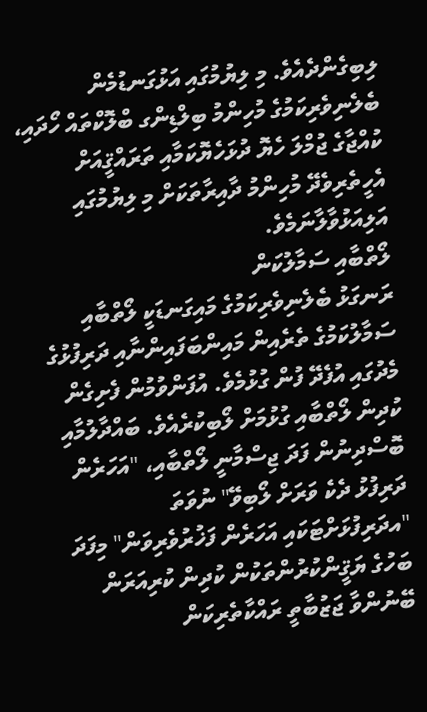ލިބިގެންދެއެވެ. މި ލިޔުމުގައި އަޅުގަނޑުމެން ބެލެނިވެރިކަމުގެ މުހިންމު ބިލްޑިންގ ބްލޮކްތައް ހޯދައި، ކުއްޖާގެ ޖުމްލަ ހެޔޮ ދުޅަހެޔޮކަމާއި ތަރައްޤީއަށް އެހީތެރިވެދޭ މުހިންމު ދާއިރާތަކަށް މި ލިޔުމުގައި އަލިއަޅުވާލާނަމެވެ.
ލޯތްބާއި ސަމާލުކަން
ރަނގަޅު ބެލެނިވެރިކަމުގެ މައިގަނޑަކީ ލޯތްބާއި ސަމާލުކަމުގެ ތެރެއިން މައިންބަފައިންނާއި ދަރިފުޅުގެ މެދުގައި އުފެދޭ ފުން ގުޅުމެވެ. އުފަންވުމުން ފެށިގެން ކުދިން ލޯތްބާއި ގުޅުމަށް ލޯބިކުރެއެވެ. ބައްދާލުމާއި ބޮސްދިނުން ފަދަ ޖިސްމާނީ ލޯތްބާއި، "އަހަރެން ދަރިފުޅު ދެކެ ވަރަށް ލޯބިވޭ" ނުވަތަ "އދަރިފުޅަށްޓަކައި އަހަރެން ފަޚުރުވެރިވަން" މިފަދަ ބަހުގެ ޔަޤީންކުރުންތަކުން ކުދިން ކުރިއަރަން ބޭނުންވާ ޖަޒުބާތީ ރައްކާތެރިކަން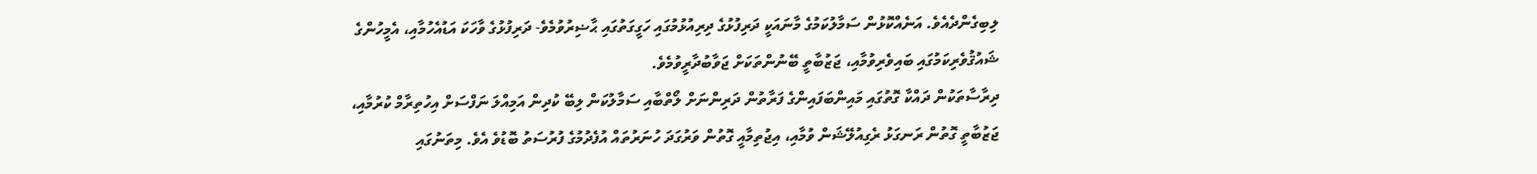ލިބިގެންދެއެވެ. އަނެއްކޮޅުން ސަމާލުކަމުގެ މާނައަކީ ދަރިފުޅުގެ ދިރިއުޅުމުގައި ހަގީގަތުގައި ޙާޟިރުވުމެވެ- ދަރިފުޅުގެ ވާހަކަ އަޑުއެހުމާއި، އެމީހުންގެ ޝައުޤުވެރިކަމުގައި ބައިވެރިވުމާއި، ޖަޒުބާތީ ބޭނުންތަކަށް ޖަވާބުދާރީވުމެވެ.
ދިރާސާތަކުން ދައްކާ ގޮތުގައި މައިންބަފައިންގެ ފަރާތުން ދަރިންނަށް ލޯތްބާއި ސަމާލުކަން ލިބޭ ކުދިން އަމިއްލަ ނަފްސަށް އިހުތިރާމް ކުރުމާއި، ޖަޒުބާތީ ގޮތުން ރަނގަޅު ރެގިއުލޭޝަން ވުމާއި، އިޖުތިމާއީ ގޮތުން ވަރުގަދަ ހުނަރުތައް އުފެދުމުގެ ފުރުސަތު ބޮޑުވެ އެވެ. މިތަނުގައި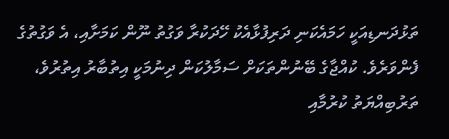ތަޅުދަނޑިއަކީ ހަމައެކަނި ދަރިފުޅާއެކު ހޭދަކުރާ ވަގުތު ނޫން ކަމަށާއި، އެ ވަގުތުގެ ފެންވަރެވެ. ކުއްޖާގެ ބޭނުންތަކަށް ސަމާލުކަން ދިނުމަކީ އިތުބާރު އިތުރުވެ، ތަރުބިއްޔަތު ކުރުމާއި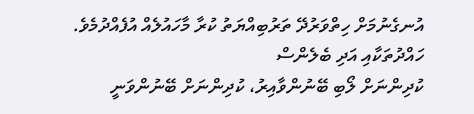އުނގެނުމަށް ހިތްވަރުދޭ ތަރުބިއްޔަތު ކުރާ މާހައުލެއް އުފެއްދުމެވެ.
ހައްދުތަކާއި އަދި ބެލެންސް
ކުދިންނަށް ލޯބި ބޭނުންވާއިރު، ކުދިންނަށް ބޭނުންވަނީ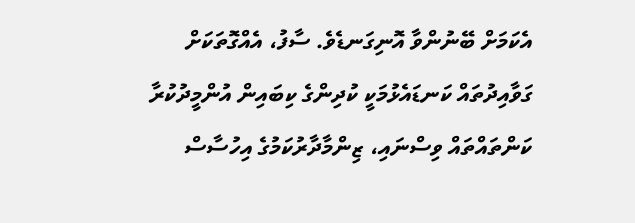އެކަމަށް ބޭނުންވާ އޮނިގަނޑެވެ. ސާފު، އެއްގޮތަކަށް ގަވާއިދުތައް ކަނޑައެޅުމަކީ ކުދިންގެ ކިބައިން އުންމީދުކުރާ ކަންތައްތައް ވިސްނައި، ޒިންމާދާރުކަމުގެ އިހުސާސް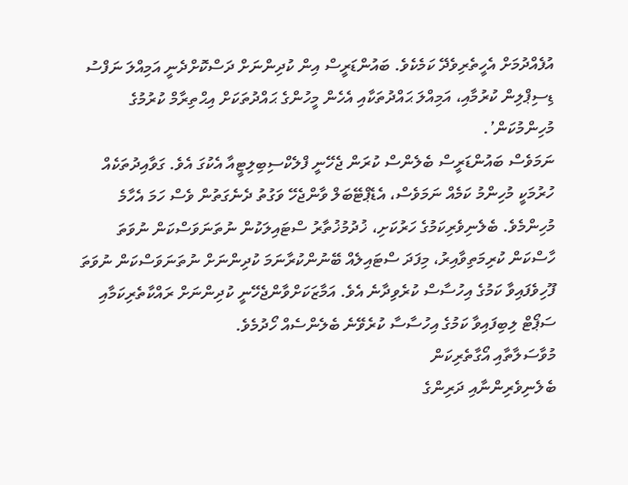އުފެއްދުމަށް އެހީތެރިވެދޭ ކަމެކެވެ. ބައުންޑަރީސް އިން ކުދިންނަށް ދަސްކޮށްދެނީ އަމިއްލަ ނަފްސު ޑިސިޕްލިން ކުރުމާއި، އަމިއްލަ ޙައްދުތަކާއި އެހެން މީހުންގެ ޙައްދުތަކަށް އިޙްތިރާމް ކުރުމުގެ މުހިންމުކަން’.
ނަމަވެސް ބައުންޑަރީސް ބެލެންސް ކުރަން ޖެހޭނީ ފްލެކްސިބިލިޓީއާ އެކުގަ އެވެ. ގަވާއިދުތަކެއް ހުރުމަކީ މުހިންމު ކަމެއް ނަމަވެސް، އެޑެޕްޓޭބަލް ވާންޖެހޭ ވަގުތު ދެނެގަތުން ވެސް ހަމަ އެހާމެ މުހިންމެވެ. ބެލެނިވެރިކަމުގެ ހަރުކަށި، ޚުދުމުޚުތާރު ސްޓައިލަކުން ނުތަނަވަސްކަން ނުވަތަ ހާސްކަން ކުރިމަތިވާއިރު، މިފަދަ ސްޓައިލެއް ބޭނުންކުރާނަމަ ކުދިންނަށް ނުތަނަވަސްކަން ނުވަތަ ފޫހިވެފައިވާ ކަމުގެ އިހުސާސް ކުރެވިދާނެ އެވެ. އަމާޒަކަށްވާންޖެހޭނީ ކުދިންނަށް ރައްކާތެރިކަމާއި ސަޕޯޓް ލިބިފައިވާ ކަމުގެ އިހުސާސާ ކުރެވޭނެ ބެލެންސެއް ހޯދުމެވެ.
މުވާސަލާތާއި އޯގާތެރިކަން
ބެލެނިވެރިންނާއި ދަރިންގެ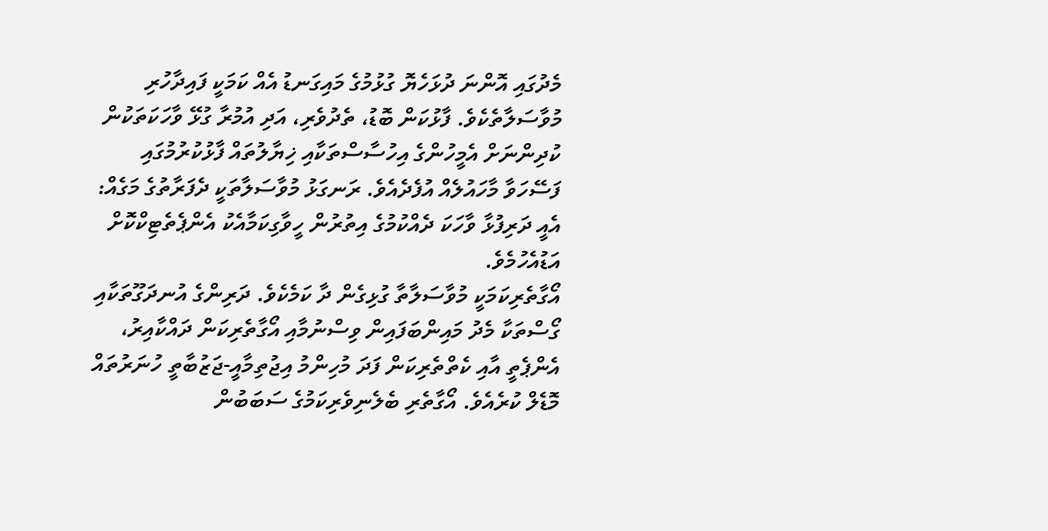މެދުގައި އޮންނަ ދުޅަހެޔޮ ގުޅުމުގެ މައިގަނޑު އެއް ކަމަކީ ފައިދާހުރި މުވާސަލާތެކެވެ. ފާޅުކަން ބޮޑު، ތެދުވެރި، އަދި އުމުރާ ގުޅޭ ވާހަކަތަކުން ކުދިންނަށް އެމީހުންގެ އިހުސާސްތަކާއި ޚިޔާލުތައް ފާޅުކުރުމުގައި ފަސޭހަވާ މާހައުލެއް އުފެދެއެވެ. ރަނގަޅު މުވާސަލާތަކީ ދެފަރާތުގެ މަގެއް: އެއީ ދަރިފުޅާ ވާހަކަ ދެއްކުމުގެ އިތުރުން ހީވާގިކަމާއެކު އެންޕެތެޓިކްކޮށް އަޑުއެހުމެވެ.
އޯގާތެރިކަމަކީ މުވާސަލާތާ ގުޅިގެން ދާ ކަމެކެވެ. ދަރިންގެ އުނދަގޫތަކާއި ގޯސްތަކާ މެދު މައިންބަފައިން ވިސްނުމާއި އޯގާތެރިކަން ދައްކާއިރު، އެންޕެތީ އާއި ކެތްތެރިކަން ފަދަ މުހިންމު އިޖުތިމާއީ-ޖަޒުބާތީ ހުނަރުތައް މޮޑެލް ކުރެއެވެ. އޯގާތެރި ބެލެނިވެރިކަމުގެ ސަބަބުން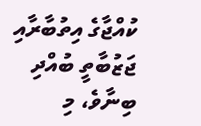ކުއްޖާގެ އިތުބާރާއި ޖަޒުބާތީ ބުއްދި ބިނާވެ، މި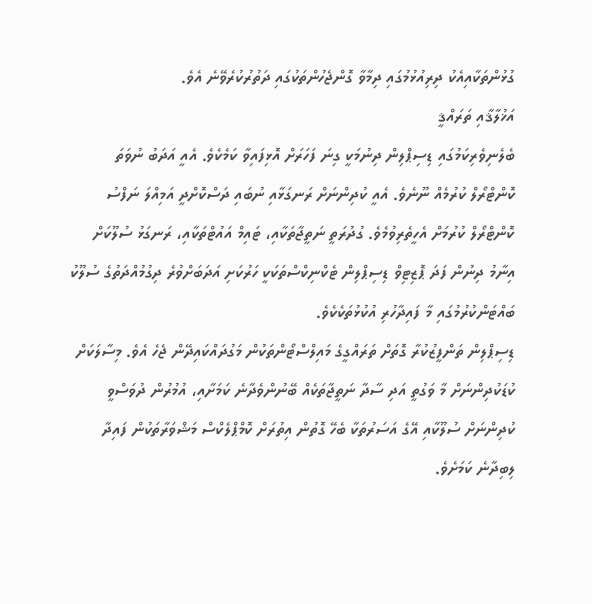ގުޅުންތަކާއިއެކު ދިރިއުޅުމުގައި ދިމާވާ ގޮންޖެހުންތަކުގައި ދަތުރުކުރެވޭނެ އެވެ.
އަޚުލާޤާއި ތަރައްޤީ
ބެލެނިވެރިކަމުގައި ޑިސިޕްލިން ދިނުމަކީ ގިނަ ފަހަރަށް އޮޅިފައިވާ ކަމެކެވެ. އެއީ އަދަބު ނުވަތަ ކޮންޓްރޯލް ކުރުމެއް ނޫނެވެ. އެއީ ކުދިންނަށް ރަނގަޅާއި ނުބައި ދަސްކޮށްދީ އަމިއްލަ ނަފްސު ކޮންޓްރޯލް ކުރުމަށް އެހީތެރިވުމެވެ. ގުދުރަތީ ނަތީޖާތަކާއި، ޓައިމް އައުޓްތަކާއި، ރަނގަޅު ސުލޫކަށް އިނާމު ދިނުން ފަދަ ޕޮޒިޓިވް ޑިސިޕްލިން ޓެކްނިކްސްތަކަކީ ހަރުކަށި އަދަބަށްވުރެ ދިގުމުއްދަތުގެ ސުލޫކު ބައްޓަންކުރުމުގައި މާ ފައިދާހުރި އުކުޅުތަކެކެވެ.
ޑިސިޕްލިން ތަންފީޒުކުރާ ގޮތަށް ތަރައްގީގެ މައިލްސްޓޯންތަކުން މަގުދައްކައިދޭން ޖެހެ އެވެ. މިސާލަކަށް ކުޑަކުދިންނަށް މާ ވަގުތީ އަދި ސާދާ ނަތީޖާތަކެއް ބޭނުންވެދާނެ ކަމަށާއި، އުމުރުން ދުވަސްވީ ކުދިންނަށް ސުލޫކާއި އޭގެ އަސަރުތަކާ ބެހޭ ގޮތުން އިތުރަށް ކޮމްޕްލެކްސް މަޝްވަރާތަކުން ފައިދާ ލިބިދާނެ ކަމަށެވެ.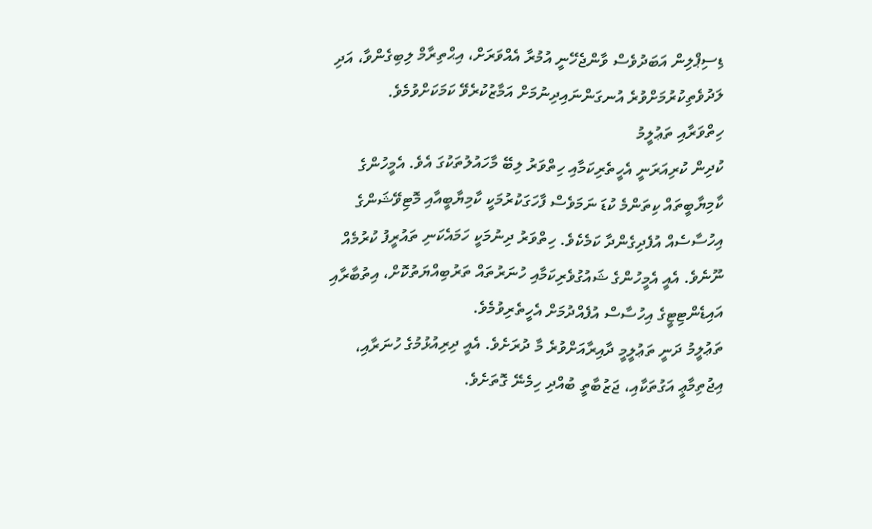ޑިސިޕްލިން އަބަދުވެސް ވާންޖެހޭނީ އުމުރާ އެއްވަރަށް، އިޙްތިރާމް ލިބިގެންވާ، އަދި ލަދުވެތިކުރުމަށްވުރެ އުނގަންނައިދިނުމަށް އަމާޒުކުރެވޭ ކަމަކަށްވުމެވެ.
ހިތްވަރާއި ތަޢުލީމު
ކުދިން ކުރިއަރަނީ އެހީތެރިކަމާއި ހިތްވަރު ލިބޭ މާހައުލުތަކުގަ އެވެ. އެމީހުންގެ ކާމިޔާބީތައް ކިތަންމެ ކުޑަ ނަމަވެސް ފާހަގަކުރުމަކީ ކާމިޔާބީއާއި މޮޓިވޭޝަންގެ އިހުސާސެއް އުފެދިގެންދާ ކަމެކެވެ. ހިތްވަރު ދިނުމަކީ ހަމައެކަނި ތައުރީފު ކުރުމެއް ނޫނެވެ. އެއީ އެމީހުންގެ ޝައުގުވެރިކަމާއި ހުނަރުތައް ތަރުބިއްޔަތުކޮށް، އިތުބާރާއި އައިޑެންޓިޓީގެ އިހުސާސް އުފެއްދުމަށް އެހީތެރިވުމެވެ.
ތަޢުލީމު ދަނީ ތަޢުލީމީ ދާއިރާއަށްވުރެ މާ ދުރަށެވެ. އެއީ ދިރިއުޅުމުގެ ހުނަރާއި، އިޖުތިމާޢީ އަގުތަކާއި، ޖަޒުބާތީ ބުއްދި ހިމެނޭ ގޮތަށެވެ.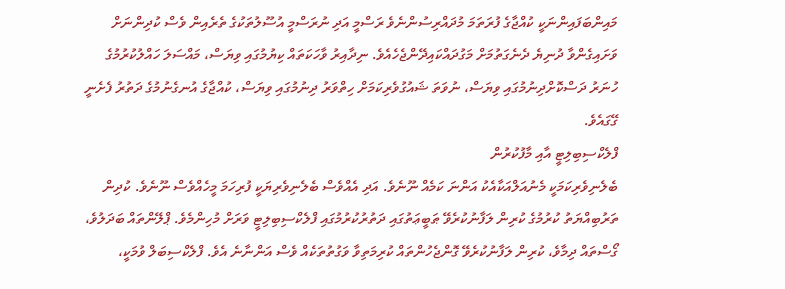މައިންބަފައިންނަކީ ކުއްޖާގެ ފުރަތަމަ މުދައްރިސުންނެވެ ރަސްމީ އަދި ނުރަސްމީ އުސޫލުތަކުގެ ތެރެއިން ވެސް ކުދިންނަށް ވަށައިގެންވާ ދުނިޔެ ދެނެގަތުމަށް މަގުދައްކައިދޭންޖެހެއެވެ. ނިދާއިރު ވާހަކަތައް ކިޔުމުގައި ވިޔަސް، މައްސަލަ ހައްލުކުރުމުގެ ހުނަރު ދަސްކޮށްދިނުމުގައި ވިޔަސް، ނުވަތަ ޝައުގުވެރިކަމަށް ހިތްވަރު ދިނުމުގައި ވިޔަސް، ކުއްޖާގެ އުނގެނުމުގެ ދަތުރު ފެށެނީ ގޭގައެވެ.
ފްލެކްސިބިލިޓީ އާއި މާފުކުރުން
ބެލެނިވެރިކަމަކީ މެނުއަލްއަކާއެކު އަންނަ ކަމެއް ނޫނެވެ. އަދި އެއްވެސް ބެލެނިވެރިޔަކީ ފުރިހަމަ މީހެއްވެސް ނޫނެވެ. ކުދިން ތަރުބިއްޔަތު ކުރުމުގެ ކުރިން ލަފާނުކުރެވޭ ޠަބީޢަތުގައި ދަތުރުކުރުމުގައި ފްލެކްސިބިލިޓީ ވަރަށް މުހިންމެވެ. ޕްލޭންތައް ބަދަލުވެ، ގޯސްތައް ދިމާވެ، ކުރިން ލަފާނުކުރެވޭ ގޮންޖެހުންތައް ކުރިމަތިވާ ވަގުތުތަކެއް ވެސް އަންނާނެ އެވެ. ފްލެކްސިބަލް ވުމަކީ،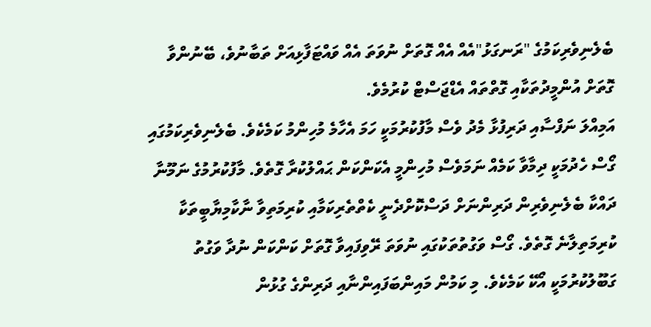ބެލެނިވެރިކަމުގެ "ރަނގަޅު"އެއް އެއް ގޮތަށް ނުވަތަ އެއް ވައްޓަފާޅިއަށް ތަބާނުވެ، ބޭނުންވާ ގޮތަށް އުންމީދުތަކާއި ގޮތްތައް އެޑްޖަސްޓް ކުރުމެވެ.
އަމިއްލަ ނަފްސާއި ދަރިފުޅާ މެދު ވެސް މާފުކުރުމަކީ ހަމަ އެހާމެ މުހިންމު ކަމެކެވެ. ބެލެނިވެރިކަމުގައި ގޯސް ހެދުމަކީ ދިމާވާ ކަމެއް ނަމަވެސް މުހިންމީ އެކަންކަން ޙައްލުކުރާ ގޮތެވެ. މާފުކުރުމުގެ ނަމޫނާ ދައްކާ ބެލެނިވެރިން ދަރިންނަށް ދަސްކޮށްދެނީ ކެތްތެރިކަމާއި ކުރިމަތިވާ ނާކާމިޔާބީތަކާ ކުރިމަތިލާނެ ގޮތެވެ. ގޯސް ވަގުތުތަކުގައި ނުވަތަ ރޭވިފައިވާ ގޮތަށް ކަންކަން ނުދާ ވަގުތު ގަބޫލުކުރުމަކީ އޯކޭ ކަމެކެވެ. މި ކަމުން މައިންބަފައިންނާއި ދަރިންގެ ގުޅުން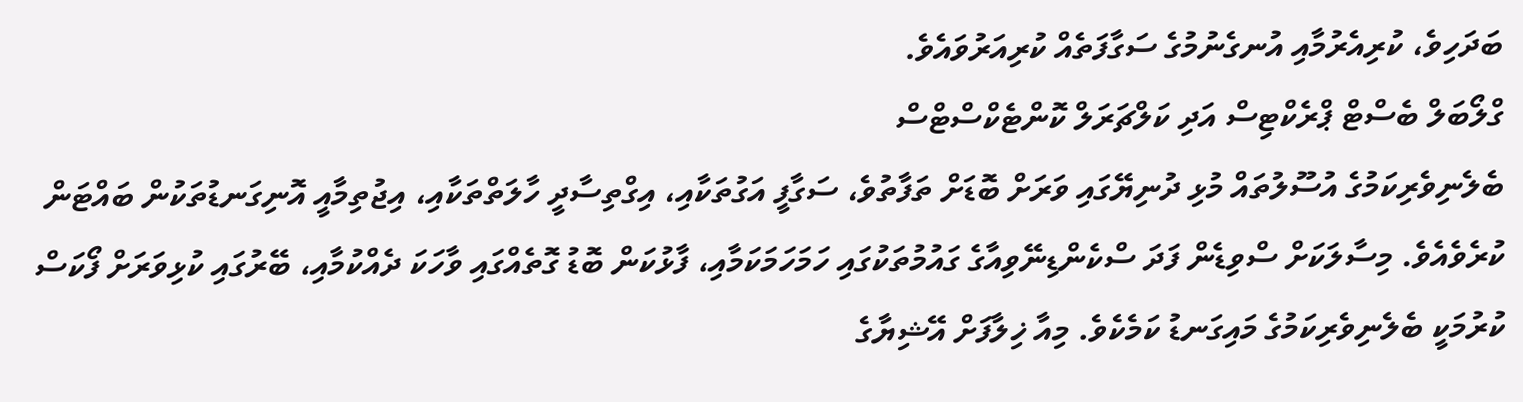ބަދަހިވެ، ކުރިއެރުމާއި އުނގެނުމުގެ ސަގާފަތެއް ކުރިއަރުވައެވެ.
ގްލޯބަލް ބެސްޓް ޕްރެކްޓިސް އަދި ކަލްޗަރަލް ކޮންޓެކްސްޓްސް
ބެލެނިވެރިކަމުގެ އުސޫލުތައް މުޅި ދުނިޔޭގައި ވަރަށް ބޮޑަށް ތަފާތުވެ، ސަގާފީ އަގުތަކާއި، އިގްތިސާދީ ހާލަތްތަކާއި، އިޖުތިމާއީ އޮނިގަނޑުތަކުން ބައްޓަން ކުރެވެއެވެ. މިސާލަކަށް ސްވިޑެން ފަދަ ސްކެންޑިނޭވިއާގެ ގައުމުތަކުގައި ހަމަހަމަކަމާއި، ފާޅުކަން ބޮޑު ގޮތެއްގައި ވާހަކަ ދެއްކުމާއި، ބޭރުގައި ކުޅިވަރަށް ފޯކަސް ކުރުމަކީ ބެލެނިވެރިކަމުގެ މައިގަނޑު ކަމެކެވެ. މިއާ ޚިލާފަށް އޭޝިޔާގެ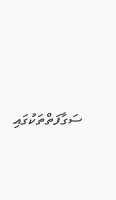ސަގާފަތްތަކުގައި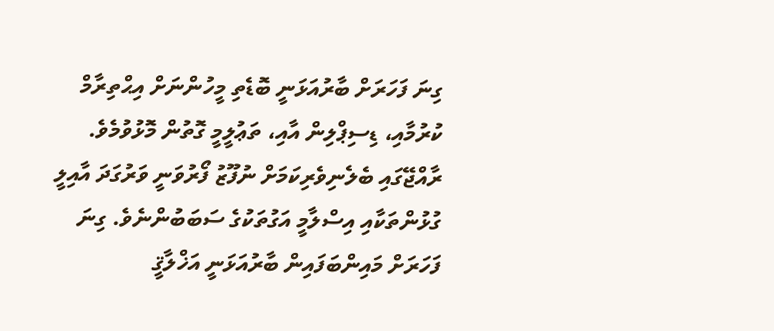ގިނަ ފަހަރަށް ބާރުއަޅަނީ ބޮޑެތި މީހުންނަށް އިޙްތިރާމް ކުރުމާއި، ޑިސިޕްލިން އާއި، ތަޢުލީމީ ގޮތުން މޮޅުވުމެވެ.
ރާއްޖޭގައި ބެލެނިވެރިކަމަށް ނުފޫޒު ފޯރުވަނީ ވަރުގަދަ އާއިލީ ގުޅުންތަކާއި އިސްލާމީ އަގުތަކުގެ ސަބަބުންނެވެ. ގިނަ ފަހަރަށް މައިންބަފައިން ބާރުއަޅަނީ އަޚްލާޤީ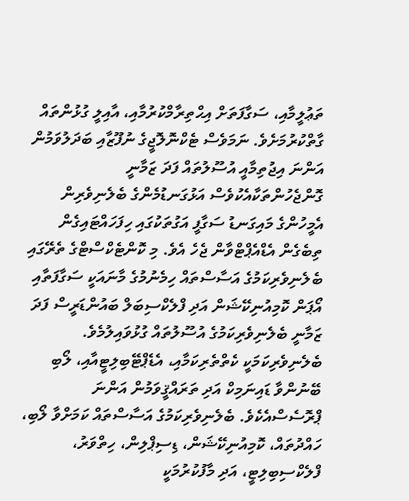ތަޢުލީމާއި، ސަގާފަތަށް އިޙްތިރާމްކުރުމާއި، އާއިލީ ގުޅުންތައް ގާތްކުރުމަށެވެ. ނަމަވެސް ޓެކްނޮލޮޖީގެ ނުފޫޒާއި ބަދަލުވަމުން އަންނަ އިޖުތިމާއީ އުސޫލުތައް ފަދަ ޒަމާނީ ގޮންޖެހުންތަކާއެކުވެސް އަޅުގަނޑުމެންގެ ބެލެނިވެރިން އެމީހުންގެ މައިގަނޑު ސަގާފީ އަގުތަކުގައި ހިފަހައްޓައިގެން ތިބެގެން އެޑްއެޕްޓްވާން ޖެހެ އެވެ. މި ކޮންޓެކްސްޓްގެ ތެރޭގައި ބެލެނިވެރިކަމުގެ އަސާސްތައް ހިމެނުމުގެ މާނައަކީ ސަގާފަތާއި އޯޕަން ކޮމިއުނިކޭޝަން އަދި ފްލެކްސިބަލް ބައުންޑަރީސް ފަދަ ޒަމާނީ ބެލެނިވެރިކަމުގެ އުސޫލުތައް ގުޅުވައިލުމެވެ.
ބެލެނިވެރިކަމަކީ ކެތްތެރިކަމާއި، އެޑެޕްޓޭބިލިޓީއާއި، ލޯބި ބޭނުންވާ ޑައިނަމިކް އަދި ތަރައްޤީވަމުން އަންނަ ޕްރޮސެސްއެކެވެ. ބެލެނިވެރިކަމުގެ އަސާސްތައް ކަމަށްވާ ލޯބި، ހައްދުތައް، ކޮމިއުނިކޭޝަން، ޑިސިޕްލިން، ހިތްވަރު، ފްލެކްސިބިލިޓީ، އަދި މާފުކުރުމަކީ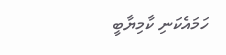ހަމައެކަނި ކާމިޔާބީ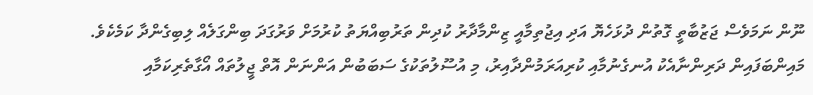ނޫން ނަމަވެސް ޖަޒުބާތީ ގޮތުން ދުޅަހެޔޮ އަދި އިޖުތިމާއީ ޒިންމާދާރު ކުދިން ތަރުބިއްޔަތު ކުރުމަށް ވަރުގަދަ ބިންގަލެއް ލިބިގެންދާ ކަމެކެވެ. މައިންބަފައިން ދަރިންނާއެކު އުނގެނުމާއި ކުރިއަރަމުންދާއިރު، މި އުސޫލުތަކުގެ ސަބަބުން އަންނަން އޮތް ޖީލުތައް އޯގާތެރިކަމާއި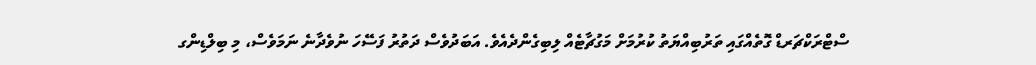ސްޓްރަކްޗަރޑް ގޮތެއްގައި ތަރުބިއްޔަތު ކުރުމަށް މަގުޗާޓެއް ލިބިގެންދެއެވެ. އަބަދުވެސް ދަތުރު ފަސޭހަ ނުވެދާނެ ނަމަވެސް، މި ބިލްޑިންގ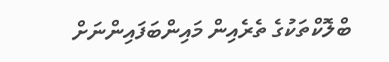ބްލޮކްތަކުގެ ތެރެއިން މައިންބަފައިންނަށް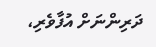ދަރިންނަށް އުފާވެރި،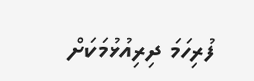ފުރިހަމަ ދިރިއުޅުމަކަށް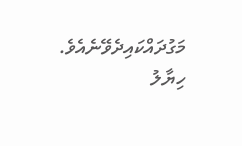މަގުދައްކައިދެވޭނެއެވެ.
ހިޔާލު